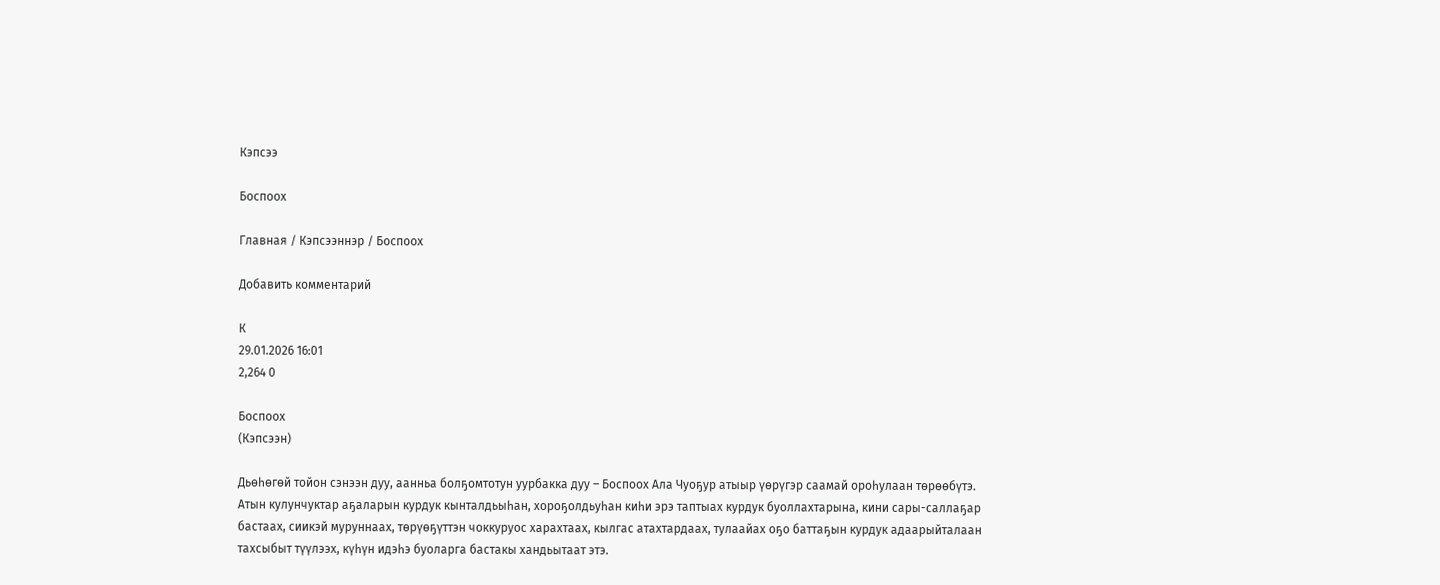Кэпсээ

Боспоох

Главная / Кэпсээннэр / Боспоох

Добавить комментарий

К
29.01.2026 16:01
2,264 0

Боспоох
(Кэпсээн)

Дьөһөгөй тойон сэнээн дуу, аанньа болҕомтотун уурбакка дуу – Боспоох Ала Чуоҕур атыыр үөрүгэр саамай ороһулаан төрөөбүтэ. Атын кулунчуктар аҕаларын курдук кынталдьыһан, хороҕолдьуһан киһи эрэ таптыах курдук буоллахтарына, кини сары-саллаҕар бастаах, сиикэй муруннаах, төрүөҕүттэн чоккуруос харахтаах, кылгас атахтардаах, тулаайах оҕо баттаҕын курдук адаарыйталаан тахсыбыт түүлээх, күһүн идэһэ буоларга бастакы хандьытаат этэ.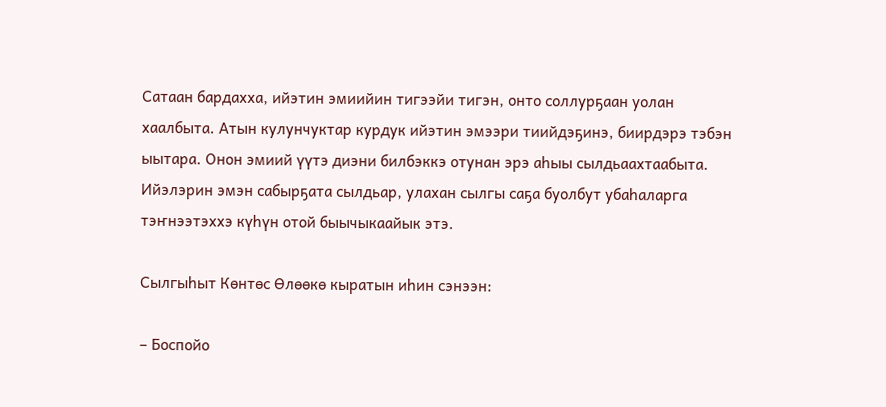Сатаан бардахха, ийэтин эмиийин тигээйи тигэн, онто соллурҕаан уолан хаалбыта. Атын кулунчуктар курдук ийэтин эмээри тиийдэҕинэ, биирдэрэ тэбэн ыытара. Онон эмиий үүтэ диэни билбэккэ отунан эрэ аһыы сылдьаахтаабыта. Ийэлэрин эмэн сабырҕата сылдьар, улахан сылгы саҕа буолбут убаһаларга тэҥнээтэххэ күһүн отой быычыкаайык этэ.

Сылгыһыт Көнтөс Өлөөкө кыратын иһин сэнээн:

– Боспойо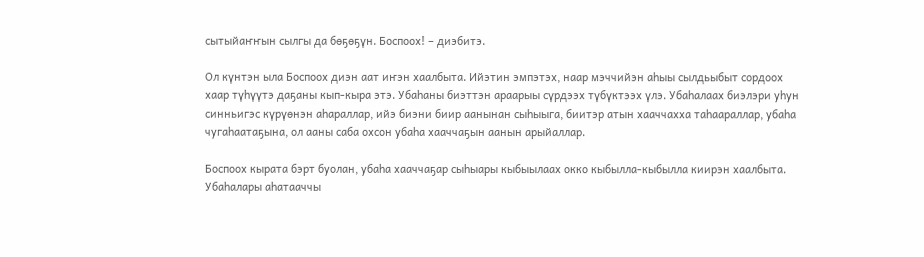сытыйаҥҥын сылгы да бөҕөҕүн. Боспоох! – диэбитэ.

Ол күнтэн ыла Боспоох диэн аат иҥэн хаалбыта. Ийэтин эмпэтэх, наар мэччийэн аһыы сылдьыбыт сордоох хаар түһүүтэ даҕаны кып-кыра этэ. Убаһаны биэттэн араарыы сүрдээх түбүктээх үлэ. Убаһалаах биэлэри уһун синньигэс күрүөнэн аһараллар, ийэ биэни биир аанынан сыһыыга, биитэр атын хааччахха таһаараллар, убаһа чугаһаатаҕына, ол ааны саба охсон убаһа хааччаҕын аанын арыйаллар.

Боспоох кырата бэрт буолан, убаһа хааччаҕар сыһыары кыбыылаах окко кыбылла-кыбылла киирэн хаалбыта. Убаһалары аһатааччы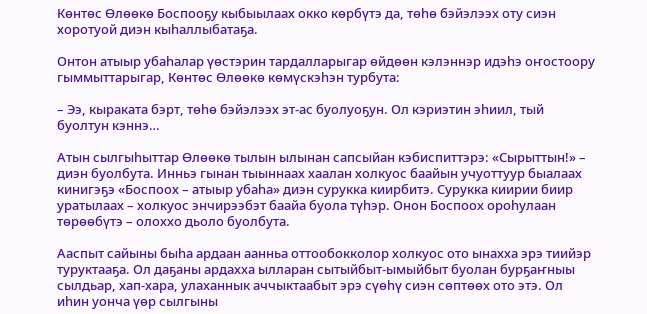Көнтөс Өлөөкө Боспооҕу кыбыылаах окко көрбүтэ да, төһө бэйэлээх оту сиэн хоротуой диэн кыһаллыбатаҕа.

Онтон атыыр убаһалар үөстэрин тардалларыгар өйдөөн кэлэннэр идэһэ оҥостоору гыммыттарыгар, Көнтөс Өлөөкө көмүскэһэн турбута:

– Ээ, кыраката бэрт, төһө бэйэлээх эт-ас буолуоҕун. Ол кэриэтин эһиил, тый буолтун кэннэ…

Атын сылгыһыттар Өлөөкө тылын ылынан сапсыйан кэбиспиттэрэ: «Сырыттын!» – диэн буолбута. Инньэ гынан тыыннаах хаалан холкуос баайын учуоттуур быалаах кинигэҕэ «Боспоох – атыыр убаһа» диэн сурукка киирбитэ. Сурукка киирии биир уратылаах – холкуос энчирээбэт баайа буола түһэр. Онон Боспоох ороһулаан төрөөбүтэ – олоххо дьоло буолбута.

Ааспыт сайыны быһа ардаан аанньа оттообокколор холкуос ото ынахха эрэ тиийэр туруктааҕа. Ол даҕаны ардахха ылларан сытыйбыт-ымыйбыт буолан бурҕаҥныы сылдьар, хап-хара, улаханнык аччыктаабыт эрэ сүөһү сиэн сөптөөх ото этэ. Ол иһин уонча үөр сылгыны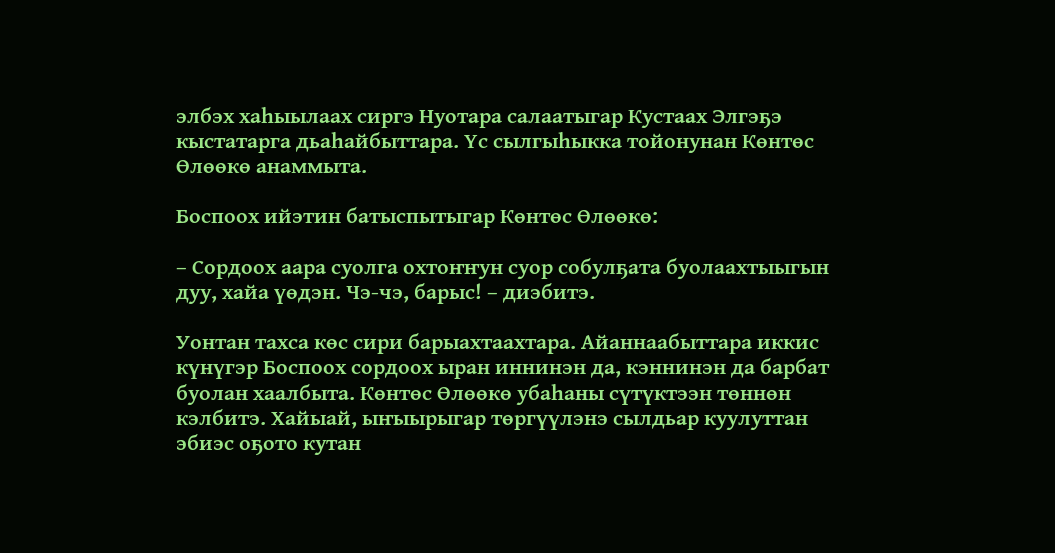элбэх хаһыылаах сиргэ Нуотара салаатыгар Кустаах Элгэҕэ кыстатарга дьаһайбыттара. Үс сылгыһыкка тойонунан Көнтөс Өлөөкө анаммыта.

Боспоох ийэтин батыспытыгар Көнтөс Өлөөкө:

– Сордоох аара суолга охтоҥҥун суор собулҕата буолаахтыыгын дуу, хайа үөдэн. Чэ-чэ, барыс! – диэбитэ.

Уонтан тахса көс сири барыахтаахтара. Айаннаабыттара иккис күнүгэр Боспоох сордоох ыран иннинэн да, кэннинэн да барбат буолан хаалбыта. Көнтөс Өлөөкө убаһаны сүтүктээн төннөн кэлбитэ. Хайыай, ыҥыырыгар төргүүлэнэ сылдьар куулуттан эбиэс оҕото кутан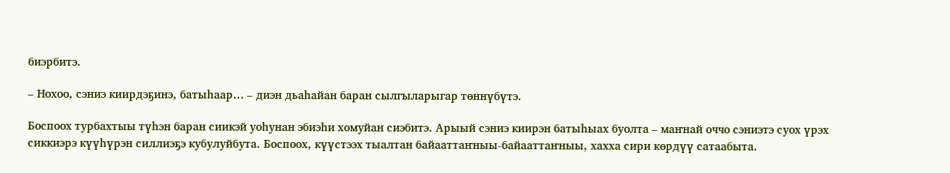биэрбитэ.

– Нохоо, сэниэ киирдэҕинэ, батыһаар… – диэн дьаһайан баран сылгыларыгар төннүбүтэ.

Боспоох турбахтыы түһэн баран сиикэй уоһунан эбиэһи хомуйан сиэбитэ. Арыый сэниэ киирэн батыһыах буолта – маҥнай оччо сэниэтэ суох үрэх сиккиэрэ күүһүрэн силлиэҕэ кубулуйбута. Боспоох, күүстээх тыалтан байааттаҥныы-байааттаҥныы, хахха сири көрдүү сатаабыта.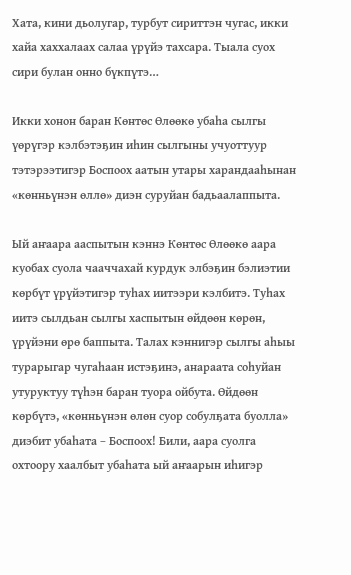Хата, кини дьолугар, турбут сириттэн чугас, икки хайа хаххалаах салаа үрүйэ тахсара. Тыала суох сири булан онно бүкпүтэ…

Икки хонон баран Көнтөс Өлөөкө убаһа сылгы үөрүгэр кэлбэтэҕин иһин сылгыны учуоттуур тэтэрээтигэр Боспоох аатын утары харандааһынан «көнньүнэн өллө» диэн суруйан бадьаалаппыта.

Ый аҥаара ааспытын кэннэ Көнтөс Өлөөкө аара куобах суола чааччахай курдук элбэҕин бэлиэтии көрбүт үрүйэтигэр туһах иитээри кэлбитэ. Туһах иитэ сылдьан сылгы хаспытын өйдөөн көрөн, үрүйэни өрө баппыта. Талах кэннигэр сылгы аһыы турарыгар чугаһаан истэҕинэ, анараата соһуйан утуруктуу түһэн баран туора ойбута. Өйдөөн көрбүтэ, «көнньүнэн өлөн суор собулҕата буолла» диэбит убаһата – Боспоох! Били, аара суолга охтоору хаалбыт убаһата ый аҥаарын иһигэр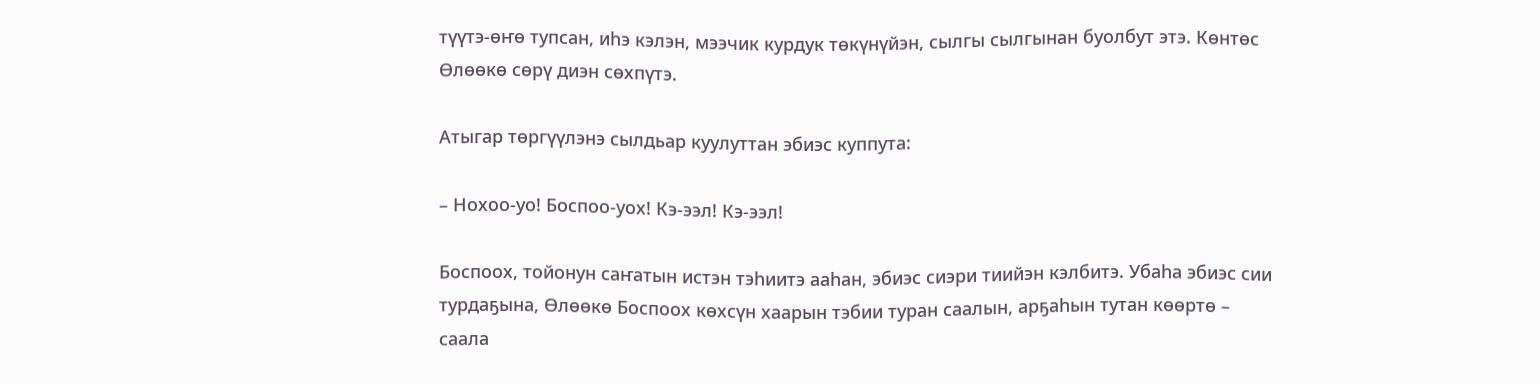түүтэ-өҥө тупсан, иһэ кэлэн, мээчик курдук төкүнүйэн, сылгы сылгынан буолбут этэ. Көнтөс Өлөөкө сөрү диэн сөхпүтэ.

Атыгар төргүүлэнэ сылдьар куулуттан эбиэс куппута:

– Нохоо-уо! Боспоо-уох! Кэ-ээл! Кэ-ээл!

Боспоох, тойонун саҥатын истэн тэһиитэ ааһан, эбиэс сиэри тиийэн кэлбитэ. Убаһа эбиэс сии турдаҕына, Өлөөкө Боспоох көхсүн хаарын тэбии туран саалын, арҕаһын тутан көөртө – саала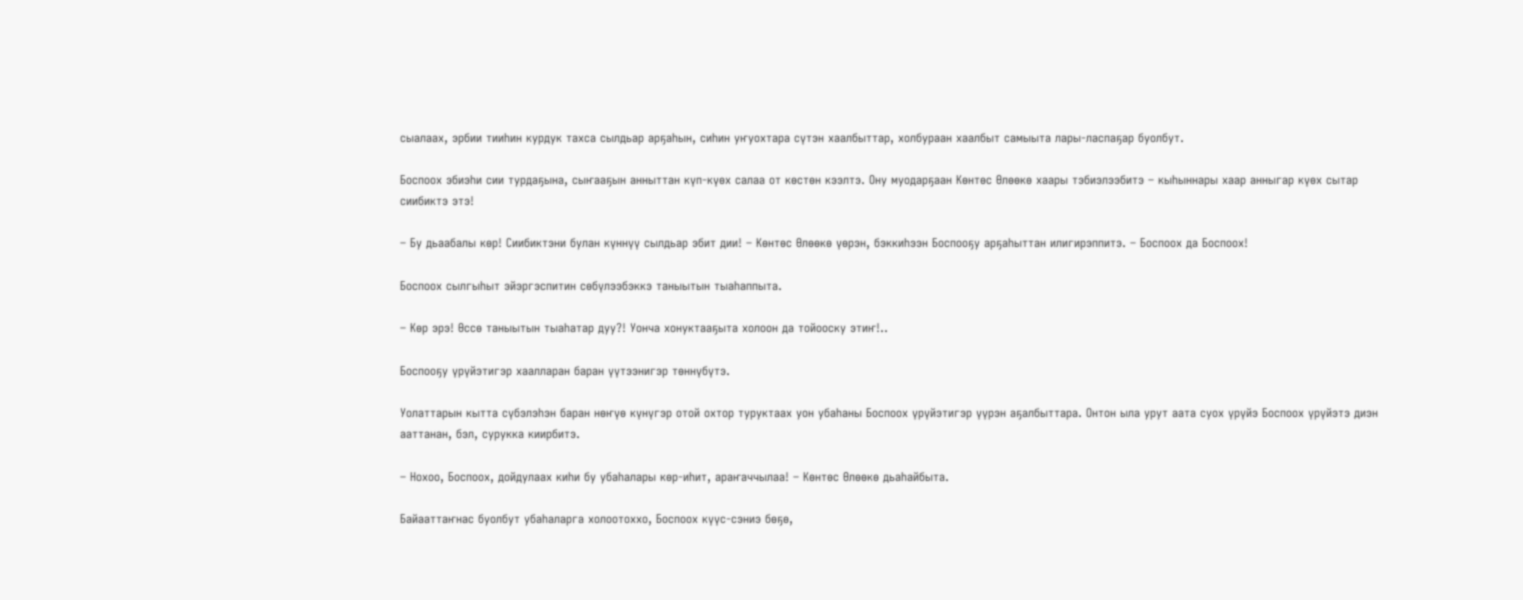сыалаах, эрбии тииһин курдук тахса сылдьар арҕаһын, сиһин уҥуохтара сүтэн хаалбыттар, холбураан хаалбыт самыыта лары-ласпаҕар буолбут.

Боспоох эбиэһи сии турдаҕына, сыҥааҕын анныттан күп-күөх салаа от көстөн кээлтэ. Ону муодарҕаан Көнтөс Өлөөкө хаары тэбиэлээбитэ – кыһыннары хаар анныгар күөх сытар сиибиктэ этэ!

– Бу дьаабалы көр! Сиибиктэни булан күннүү сылдьар эбит дии! – Көнтөс Өлөөкө үөрэн, бэккиһээн Боспооҕу арҕаһыттан илигирэппитэ. – Боспоох да Боспоох!

Боспоох сылгыһыт эйэргэспитин сөбүлээбэккэ таныытын тыаһаппыта.

– Көр эрэ! Өссө таныытын тыаһатар дуу?! Уонча хонуктааҕыта холоон да тойооску этиҥ!..

Боспооҕу үрүйэтигэр хаалларан баран үүтээнигэр төннүбүтэ.

Уолаттарын кытта сүбэлэһэн баран нөҥүө күнүгэр отой охтор туруктаах уон убаһаны Боспоох үрүйэтигэр үүрэн аҕалбыттара. Онтон ыла урут аата суох үрүйэ Боспоох үрүйэтэ диэн ааттанан, бэл, сурукка киирбитэ.

– Нохоо, Боспоох, дойдулаах киһи бу убаһалары көр-иһит, араҥаччылаа! – Көнтөс Өлөөкө дьаһайбыта.

Байааттаҥнас буолбут убаһаларга холоотоххо, Боспоох күүс-сэниэ бөҕө,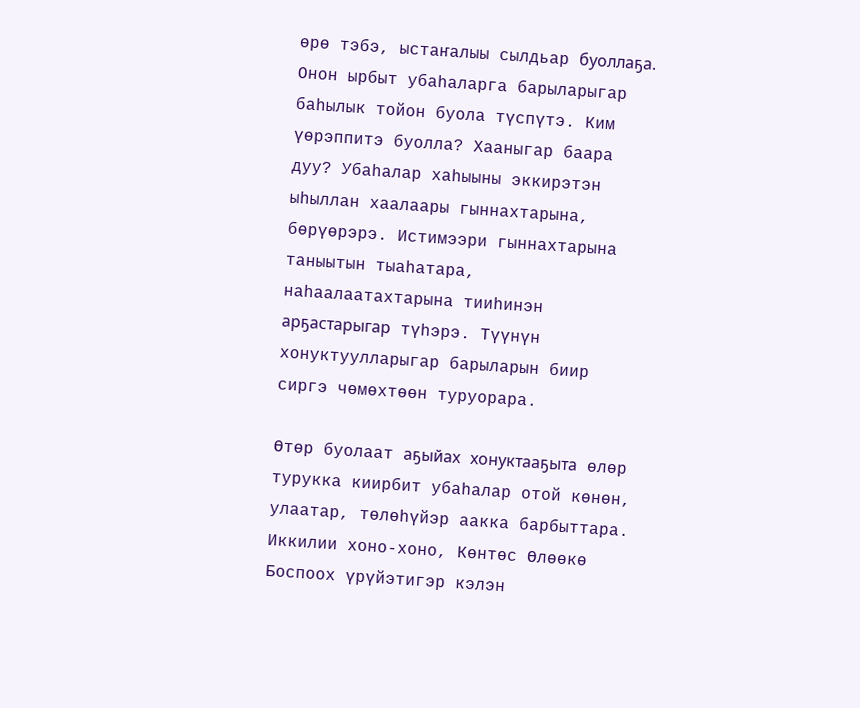өрө тэбэ, ыстаҥалыы сылдьар буоллаҕа. Онон ырбыт убаһаларга барыларыгар баһылык тойон буола түспүтэ. Ким үөрэппитэ буолла? Хааныгар баара дуу? Убаһалар хаһыыны эккирэтэн ыһыллан хаалаары гыннахтарына, бөрүөрэрэ. Истимээри гыннахтарына таныытын тыаһатара, наһаалаатахтарына тииһинэн арҕастарыгар түһэрэ. Түүнүн хонуктуулларыгар барыларын биир сиргэ чөмөхтөөн туруорара.

Өтөр буолаат аҕыйах хонуктааҕыта өлөр турукка киирбит убаһалар отой көнөн, улаатар, төлөһүйэр аакка барбыттара. Иккилии хоно-хоно, Көнтөс Өлөөкө Боспоох үрүйэтигэр кэлэн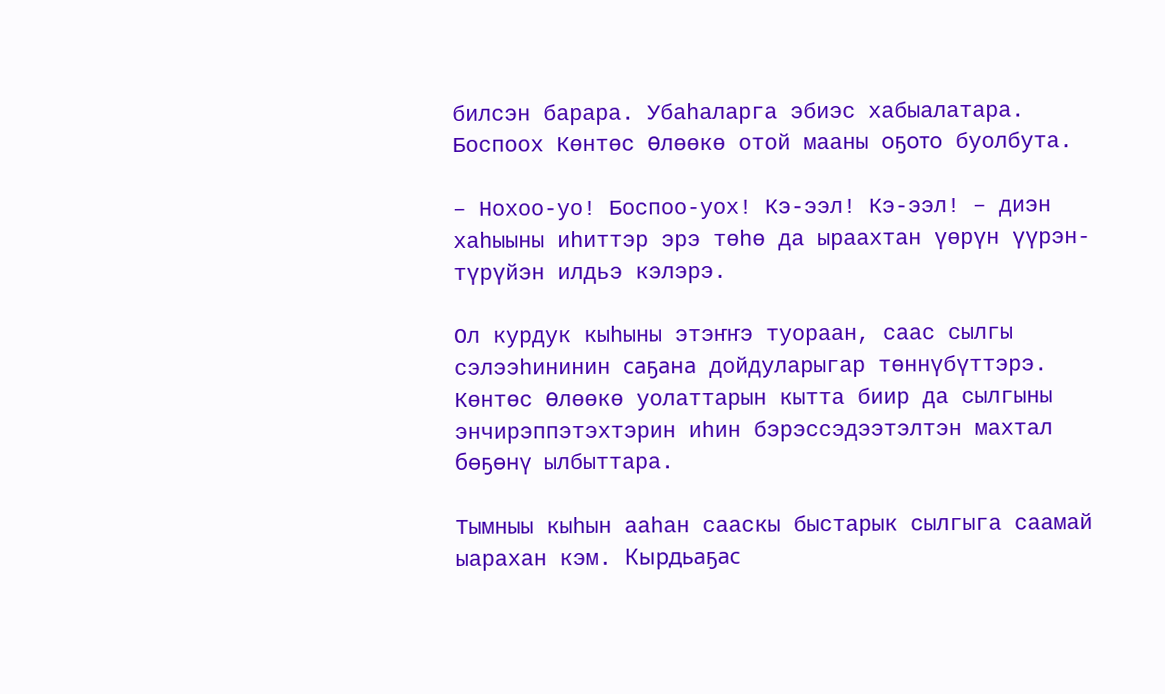билсэн барара. Убаһаларга эбиэс хабыалатара. Боспоох Көнтөс Өлөөкө отой мааны оҕото буолбута.

– Нохоо-уо! Боспоо-уох! Кэ-ээл! Кэ-ээл! – диэн хаһыыны иһиттэр эрэ төһө да ыраахтан үөрүн үүрэн-түрүйэн илдьэ кэлэрэ.

Ол курдук кыһыны этэҥҥэ туораан, саас сылгы сэлээһининин саҕана дойдуларыгар төннүбүттэрэ. Көнтөс Өлөөкө уолаттарын кытта биир да сылгыны энчирэппэтэхтэрин иһин бэрэссэдээтэлтэн махтал бөҕөнү ылбыттара.

Тымныы кыһын ааһан сааскы быстарык сылгыга саамай ыарахан кэм. Кырдьаҕас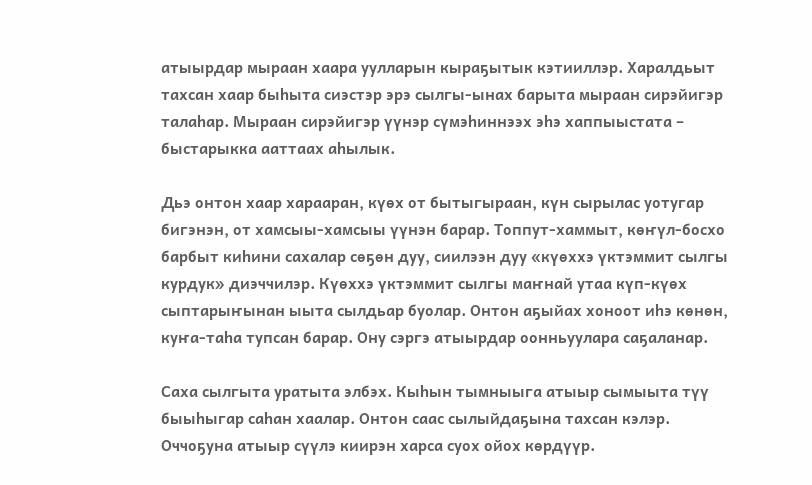атыырдар мыраан хаара уулларын кыраҕытык кэтииллэр. Харалдьыт тахсан хаар быһыта сиэстэр эрэ сылгы-ынах барыта мыраан сирэйигэр талаһар. Мыраан сирэйигэр үүнэр сүмэһиннээх эһэ хаппыыстата – быстарыкка ааттаах аһылык.

Дьэ онтон хаар харааран, күөх от бытыгыраан, күн сырылас уотугар бигэнэн, от хамсыы-хамсыы үүнэн барар. Топпут-хаммыт, көҥүл-босхо барбыт киһини сахалар сөҕөн дуу, сиилээн дуу «күөххэ үктэммит сылгы курдук» диэччилэр. Күөххэ үктэммит сылгы маҥнай утаа күп-күөх сыптарыҥынан ыыта сылдьар буолар. Онтон аҕыйах хоноот иһэ көнөн, куҥа-таһа тупсан барар. Ону сэргэ атыырдар оонньуулара саҕаланар.

Саха сылгыта уратыта элбэх. Кыһын тымныыга атыыр сымыыта түү быыһыгар саһан хаалар. Онтон саас сылыйдаҕына тахсан кэлэр. Оччоҕуна атыыр сүүлэ киирэн харса суох ойох көрдүүр.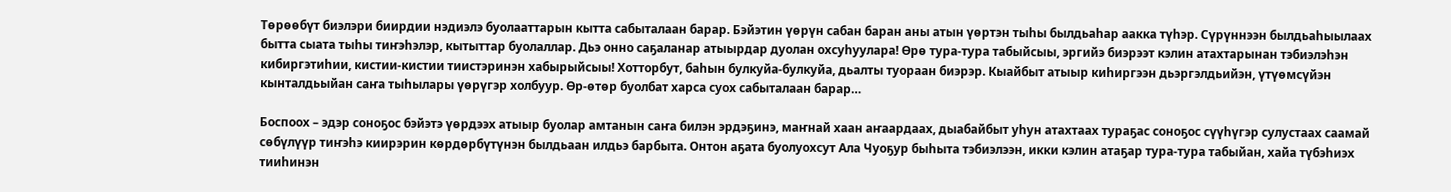Төрөөбүт биэлэри биирдии нэдиэлэ буолааттарын кытта сабыталаан барар. Бэйэтин үөрүн сабан баран аны атын үөртэн тыһы былдьаһар аакка түһэр. Сүрүннээн былдьаһыылаах бытта сыата тыһы тиҥэһэлэр, кытыттар буолаллар. Дьэ онно саҕаланар атыырдар дуолан охсуһуулара! Өрө тура-тура табыйсыы, эргийэ биэрээт кэлин атахтарынан тэбиэлэһэн кибиргэтиһии, кистии-кистии тиистэринэн хабырыйсыы! Хотторбут, баһын булкуйа-булкуйа, дьалты туораан биэрэр. Кыайбыт атыыр киһиргээн дьэргэлдьийэн, үтүөмсүйэн кынталдьыйан саҥа тыһылары үөрүгэр холбуур. Өр-өтөр буолбат харса суох сабыталаан барар…

Боспоох – эдэр соноҕос бэйэтэ үөрдээх атыыр буолар амтанын саҥа билэн эрдэҕинэ, маҥнай хаан аҥаардаах, дыабайбыт уһун атахтаах тураҕас соноҕос сүүһүгэр сулустаах саамай сөбүлүүр тиҥэһэ киирэрин көрдөрбүтүнэн былдьаан илдьэ барбыта. Онтон аҕата буолуохсут Ала Чуоҕур быһыта тэбиэлээн, икки кэлин атаҕар тура-тура табыйан, хайа түбэһиэх тииһинэн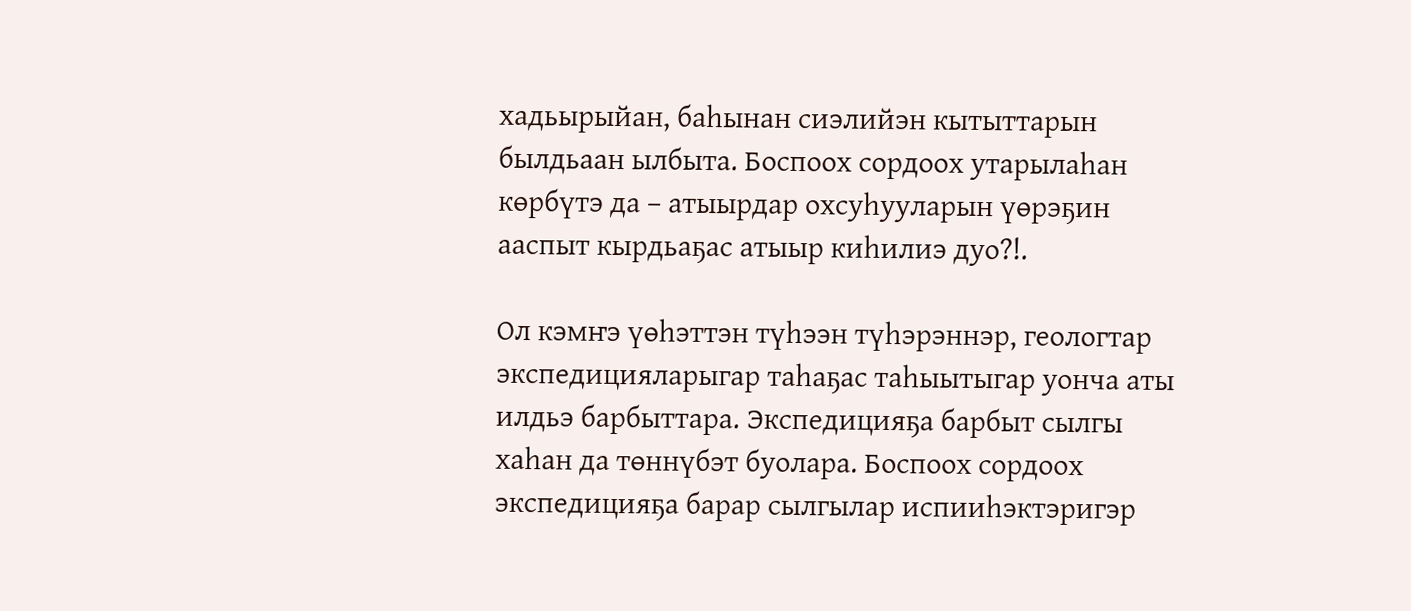хадьырыйан, баһынан сиэлийэн кытыттарын былдьаан ылбыта. Боспоох сордоох утарылаһан көрбүтэ да – атыырдар охсуһууларын үөрэҕин ааспыт кырдьаҕас атыыр киһилиэ дуо?!.

Ол кэмҥэ үөһэттэн түһээн түһэрэннэр, геологтар экспедицияларыгар таһаҕас таһыытыгар уонча аты илдьэ барбыттара. Экспедицияҕа барбыт сылгы хаһан да төннүбэт буолара. Боспоох сордоох экспедицияҕа барар сылгылар испииһэктэригэр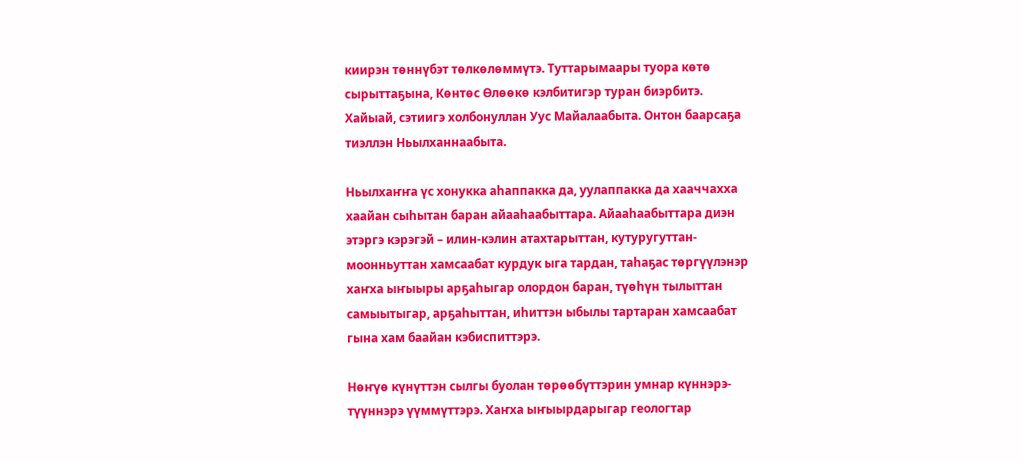киирэн төннүбэт төлкөлөммүтэ. Туттарымаары туора көтө сырыттаҕына, Көнтөс Өлөөкө кэлбитигэр туран биэрбитэ. Хайыай, сэтиигэ холбонуллан Уус Майалаабыта. Онтон баарсаҕа тиэллэн Ньылханнаабыта.

Ньылхаҥҥа үс хонукка аһаппакка да, уулаппакка да хааччахха хаайан сыһытан баран айааһаабыттара. Айааһаабыттара диэн этэргэ кэрэгэй – илин-кэлин атахтарыттан, кутуругуттан-моонньуттан хамсаабат курдук ыга тардан, таһаҕас төргүүлэнэр хаҥха ыҥыыры арҕаһыгар олордон баран, түөһүн тылыттан самыытыгар, арҕаһыттан, иһиттэн ыбылы тартаран хамсаабат гына хам баайан кэбиспиттэрэ.

Нөҥүө күнүттэн сылгы буолан төрөөбүттэрин умнар күннэрэ-түүннэрэ үүммүттэрэ. Хаҥха ыҥыырдарыгар геологтар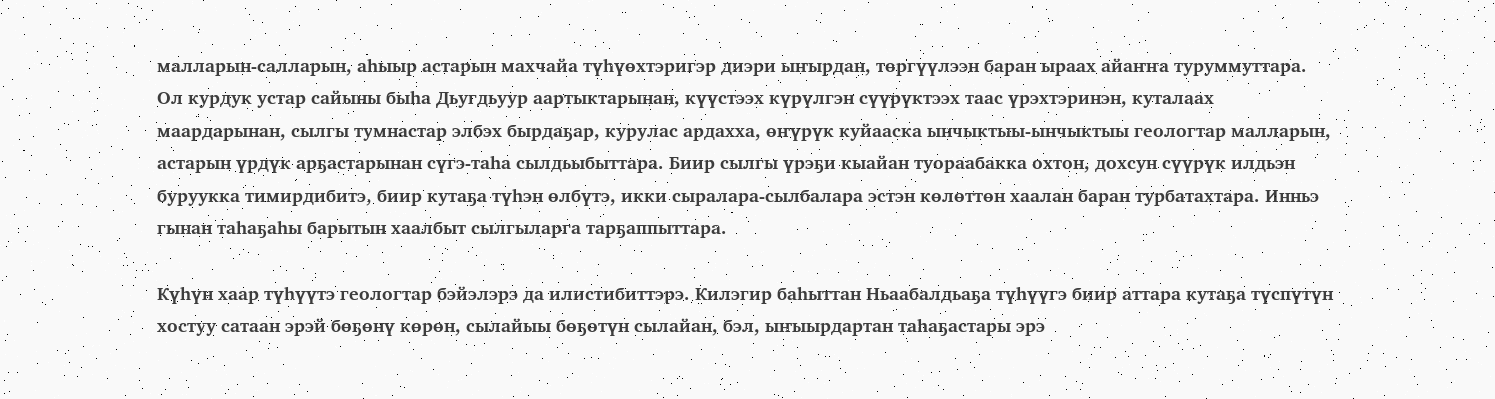малларын-салларын, аһыыр астарын махчайа түһүөхтэригэр диэри ыҥырдан, төргүүлээн баран ыраах айаҥҥа туруммуттара. Ол курдук устар сайыны быһа Дьугдьуур аартыктарынан, күүстээх күрүлгэн сүүрүктээх таас үрэхтэринэн, куталаах маардарынан, сылгы тумнастар элбэх бырдаҕар, курулас ардахха, өҥүрүк куйааска ынчыктыы-ынчыктыы геологтар малларын, астарын үрдүк арҕастарынан сүгэ-таһа сылдьыбыттара. Биир сылгы үрэҕи кыайан туораабакка охтон, дохсун сүүрүк илдьэн буруукка тимирдибитэ, биир кутаҕа түһэн өлбүтэ, икки сыралара-сылбалара эстэн көлөттөн хаалан баран турбатахтара. Инньэ гынан таһаҕаһы барытын хаалбыт сылгыларга тарҕаппыттара.

Күһүн хаар түһүүтэ геологтар бэйэлэрэ да илистибиттэрэ. Килэгир баһыттан Ньаабалдьаҕа түһүүгэ биир аттара кутаҕа түспүтүн хостуу сатаан эрэй бөҕөнү көрөн, сылайыы бөҕөтүн сылайан, бэл, ыҥыырдартан таһаҕастары эрэ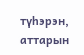түһэрэн, аттарын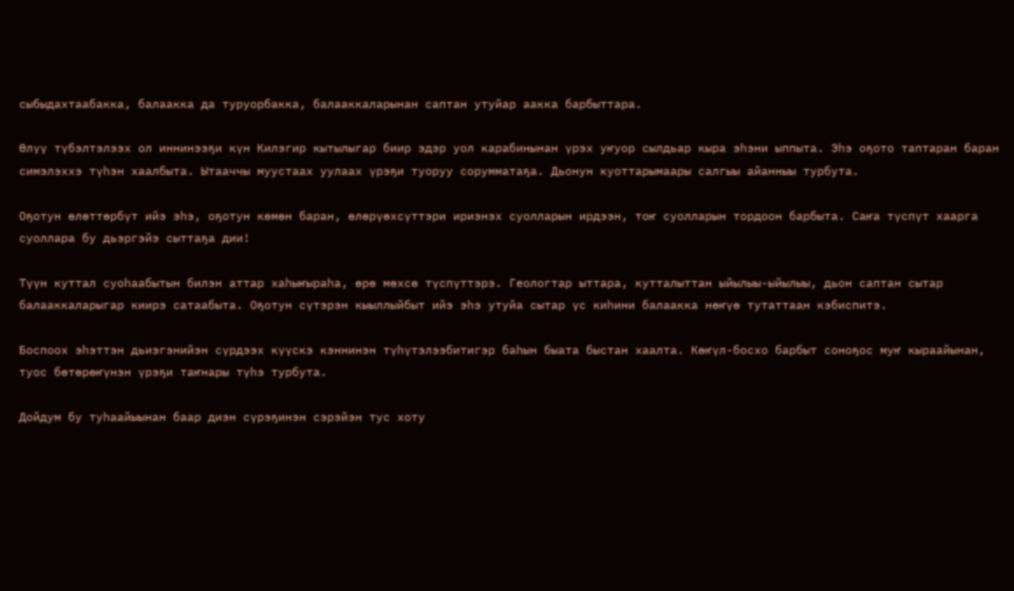сыбыдахтаабакка, балаакка да туруорбакка, балааккаларынан саптан утуйар аакка барбыттара.

Өлүү түбэлтэлээх ол иннинээҕи күн Килэгир кытылыгар биир эдэр уол карабинынан үрэх уҥуор сылдьар кыра эһэни ыппыта. Эһэ оҕото таптаран баран симэлэххэ түһэн хаалбыта. Ытааччы муустаах уулаах үрэҕи туоруу сорумматаҕа. Дьонун куоттарымаары салгыы айанныы турбута.

Оҕотун өлөттөрбүт ийэ эһэ, оҕотун көмөн баран, өлөрүөхсүттэри ириэнэх суолларын ирдээн, тоҥ суолларын тордоон барбыта. Саҥа түспүт хаарга суоллара бу дьэргэйэ сыттаҕа дии!

Түүн куттал суоһаабытын билэн аттар хаһыҥыраһа, өрө мөхсө түспүттэрэ. Геологтар ыттара, кутталыттан ыйылыы-ыйылыы, дьон саптан сытар балааккаларыгар киирэ сатаабыта. Оҕотун сүтэрэн кыыллыйбыт ийэ эһэ утуйа сытар үс киһини балаакка нөҥүө тутаттаан кэбиспитэ.

Боспоох эһэттэн дьиэгэнийэн сүрдээх күүскэ кэннинэн түһүтэлээбитигэр баһын быата быстан хаалта. Көҥүл-босхо барбыт соноҕос муҥ кыраайынан, туос бөтөрөҥүнэн үрэҕи таҥнары түһэ турбута.

Дойдум бу туһаайыынан баар диэн сүрэҕинэн сэрэйэн тус хоту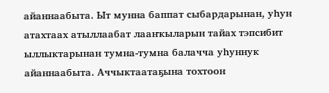айаннаабыта. Ыт мунна баппат сыбардарынан, уһун атахтаах атыллаабат лааҥкыларын тайах тэпсибит ыллыктарынан тумна-тумна балачча уһуннук айаннаабыта. Аччыктаатаҕына тохтоон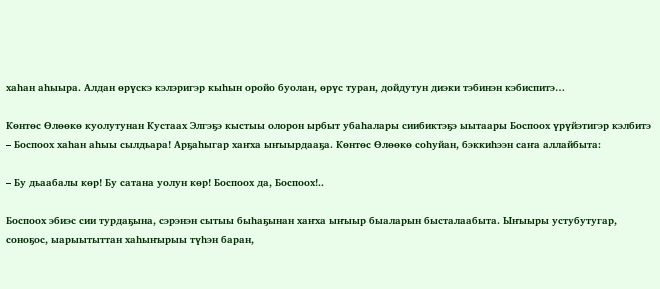хаһан аһыыра. Алдан өрүскэ кэлэригэр кыһын оройо буолан, өрүс туран, дойдутун диэки тэбинэн кэбиспитэ…

Көнтөс Өлөөкө куолутунан Кустаах Элгэҕэ кыстыы олорон ырбыт убаһалары сиибиктэҕэ ыытаары Боспоох үрүйэтигэр кэлбитэ – Боспоох хаһан аһыы сылдьара! Арҕаһыгар хаҥха ыҥыырдааҕа. Көнтөс Өлөөкө соһуйан, бэккиһээн саҥа аллайбыта:

– Бу дьаабалы көр! Бу сатана уолун көр! Боспоох да, Боспоох!..

Боспоох эбиэс сии турдаҕына, сэрэнэн сытыы быһаҕынан хаҥха ыҥыыр быаларын бысталаабыта. Ыҥыыры устубутугар, соноҕос, ыарыытыттан хаһыҥырыы түһэн баран,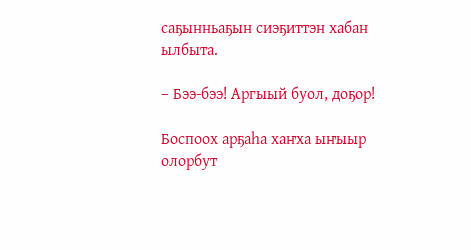саҕынньаҕын сиэҕиттэн хабан ылбыта.

– Бээ-бээ! Аргыый буол, доҕор!

Боспоох арҕаһа хаҥха ыҥыыр олорбут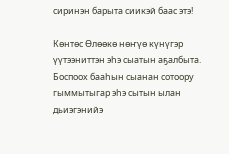сиринэн барыта сиикэй баас этэ!

Көнтөс Өлөөкө нөҥүө күнүгэр үүтээниттэн эһэ сыатын аҕалбыта. Боспоох бааһын сыанан сотоору гыммытыгар эһэ сытын ылан дьиэгэнийэ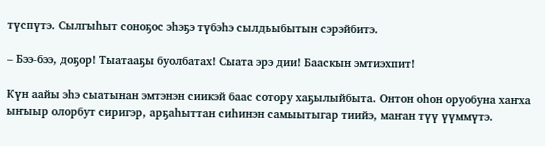түспүтэ. Сылгыһыт соноҕос эһэҕэ түбэһэ сылдьыбытын сэрэйбитэ.

– Бээ-бээ, доҕор! Тыатааҕы буолбатах! Сыата эрэ дии! Бааскын эмтиэхпит!

Күн аайы эһэ сыатынан эмтэнэн сиикэй баас сотору хаҕылыйбыта. Онтон оһон оруобуна хаҥха ыҥыыр олорбут сиригэр, арҕаһыттан сиһинэн самыытыгар тиийэ, маҥан түү үүммүтэ.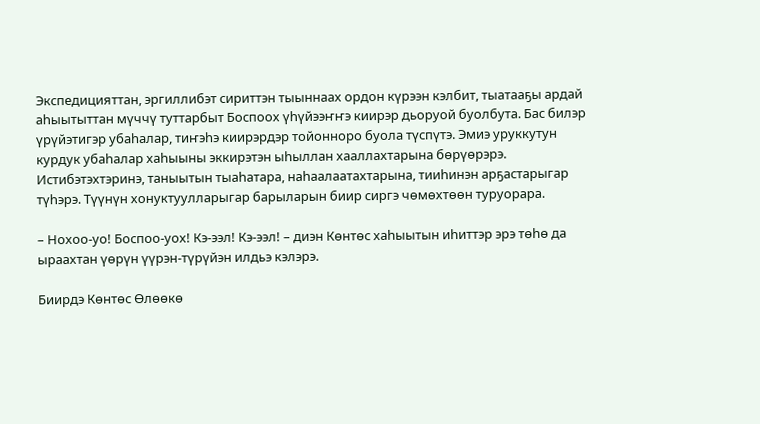Экспедицияттан, эргиллибэт сириттэн тыыннаах ордон күрээн кэлбит, тыатааҕы ардай аһыытыттан мүччү туттарбыт Боспоох үһүйээҥҥэ киирэр дьоруой буолбута. Бас билэр үрүйэтигэр убаһалар, тиҥэһэ киирэрдэр тойонноро буола түспүтэ. Эмиэ уруккутун курдук убаһалар хаһыыны эккирэтэн ыһыллан хааллахтарына бөрүөрэрэ. Истибэтэхтэринэ, таныытын тыаһатара, наһаалаатахтарына, тииһинэн арҕастарыгар түһэрэ. Түүнүн хонуктуулларыгар барыларын биир сиргэ чөмөхтөөн туруорара.

– Нохоо-уо! Боспоо-уох! Кэ-ээл! Кэ-ээл! – диэн Көнтөс хаһыытын иһиттэр эрэ төһө да ыраахтан үөрүн үүрэн-түрүйэн илдьэ кэлэрэ.

Биирдэ Көнтөс Өлөөкө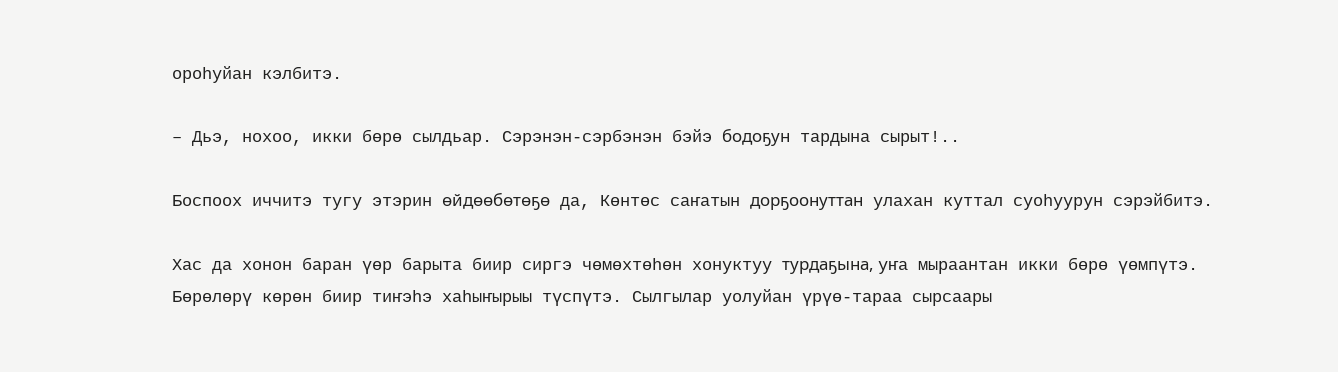ороһуйан кэлбитэ.

– Дьэ, нохоо, икки бөрө сылдьар. Сэрэнэн-сэрбэнэн бэйэ бодоҕун тардына сырыт!..

Боспоох иччитэ тугу этэрин өйдөөбөтөҕө да, Көнтөс саҥатын дорҕоонуттан улахан куттал суоһуурун сэрэйбитэ.

Хас да хонон баран үөр барыта биир сиргэ чөмөхтөһөн хонуктуу турдаҕына, уҥа мыраантан икки бөрө үөмпүтэ. Бөрөлөрү көрөн биир тиҥэһэ хаһыҥырыы түспүтэ. Сылгылар уолуйан үрүө-тараа сырсаары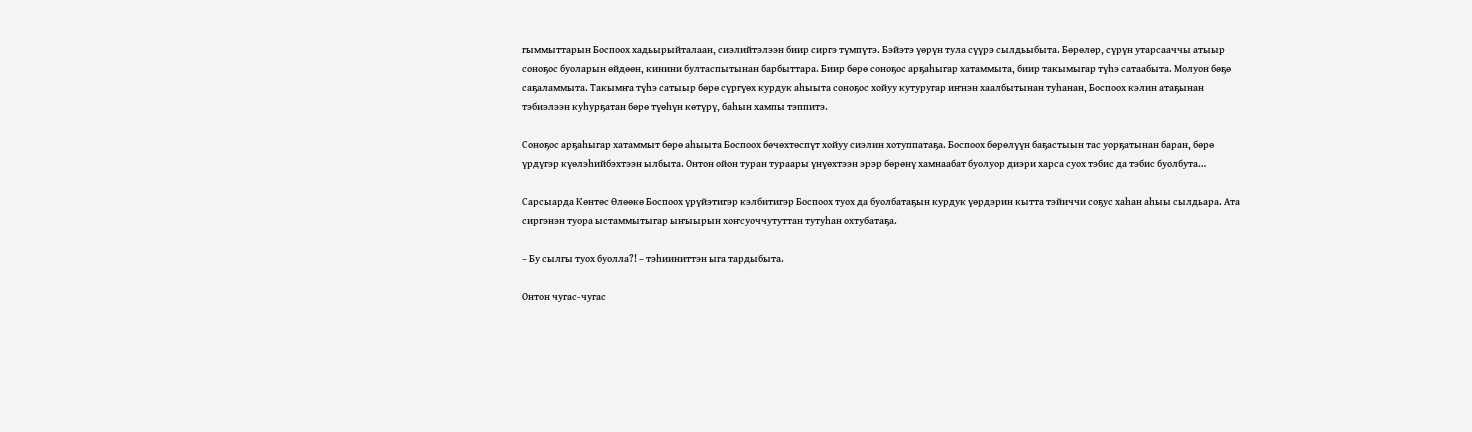гыммыттарын Боспоох хадьырыйталаан, сиэлийтэлээн биир сиргэ түмпүтэ. Бэйэтэ үөрүн тула сүүрэ сылдьыбыта. Бөрөлөр, сүрүн утарсааччы атыыр соноҕос буоларын өйдөөн, кинини бултаспытынан барбыттара. Биир бөрө соноҕос арҕаһыгар хатаммыта, биир такымыгар түһэ сатаабыта. Молуон бөҕө саҕаламмыта. Такымҥа түһэ сатыыр бөрө сүргүөх курдук аһыыта соноҕос хойуу кутуругар иҥнэн хаалбытынан туһанан, Боспоох кэлин атаҕынан тэбиэлээн куһурҕатан бөрө түөһүн көтүрү, баһын хампы тэппитэ.

Соноҕос арҕаһыгар хатаммыт бөрө аһыыта Боспоох бөчөхтөспүт хойуу сиэлин хотуппатаҕа. Боспоох бөрөлүүн баҕастыын тас уорҕатынан баран, бөрө үрдүгэр күөлэһийбэхтээн ылбыта. Онтон ойон туран тураары үнүөхтээн эрэр бөрөнү хамнаабат буолуор диэри харса суох тэбис да тэбис буолбута…

Сарсыарда Көнтөс Өлөөкө Боспоох үрүйэтигэр кэлбитигэр Боспоох туох да буолбатаҕын курдук үөрдэрин кытта тэйиччи соҕус хаһан аһыы сылдьара. Ата сиргэнэн туора ыстаммытыгар ыҥыырын хоҥсуоччутуттан тутуһан охтубатаҕа.

– Бу сылгы туох буолла?! – тэһииниттэн ыга тардыбыта.

Онтон чугас-чугас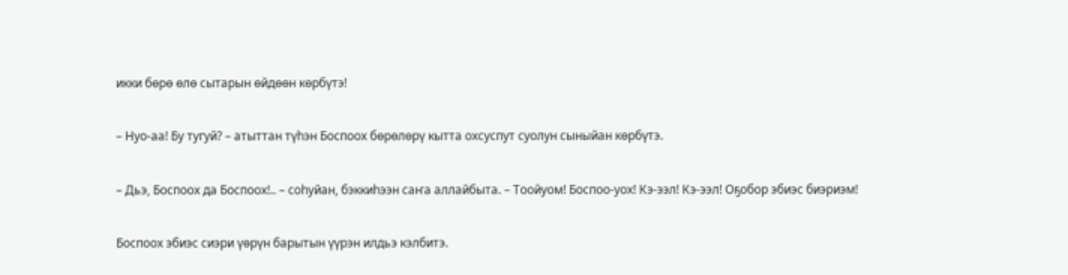икки бөрө өлө сытарын өйдөөн көрбүтэ!

– Нуо-аа! Бу тугуй? – атыттан түһэн Боспоох бөрөлөрү кытта охсуспут суолун сыныйан көрбүтэ.

– Дьэ, Боспоох да Боспоох!.. – соһуйан, бэккиһээн саҥа аллайбыта. – Тоойуом! Боспоо-уох! Кэ-ээл! Кэ-ээл! Оҕобор эбиэс биэриэм!

Боспоох эбиэс сиэри үөрүн барытын үүрэн илдьэ кэлбитэ.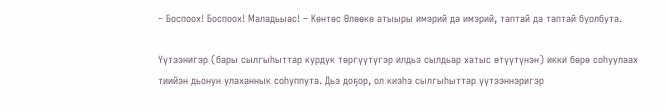– Боспоох! Боспоох! Маладьыас! – Көнтөс Өлөөкө атыыры имэрий да имэрий, таптай да таптай буолбута.

Үүтээнигэр (бары сылгыһыттар курдук төргүүтүгэр илдьэ сылдьар хатыс өтүүтүнэн) икки бөрө соһуулаах тиийэн дьонун улаханнык соһуппута. Дьэ доҕор, ол киэһэ сылгыһыттар үүтээннэригэр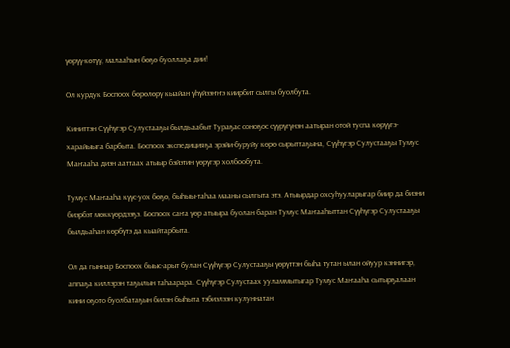үөрүү-көтүү, малааһын бөҕө буоллаҕа дии!

Ол курдук Боспоох бөрөлөрү кыайан үһүйээҥҥэ киирбит сылгы буолбута.

Киниттэн Сүүһүгэр Сулустааҕы былдьаабыт Тураҕас соноҕос сүүрүгүнэн аатыран отой туспа көрүүгэ-харайыыга барбыта. Боспоох экспедицияҕа эрэйи-буруйу көрө сырыттаҕына, Сүүһүгэр Сулустааҕы Тумус Маҥааһа диэн ааттаах атыыр бэйэтин үөрүгэр холбообута.

Тумус Маҥааһа күүс-уох бөҕө, быһыы-таһаа мааны сылгыта этэ. Атыырдар охсуһууларыгар биир да биэни биэрбэт мөккүөрдээҕэ. Боспоох саҥа үөр атыыра буолан баран Тумус Маҥааһыттан Сүүһүгэр Сулустааҕы былдьаһан көрбүтэ да кыайтарбыта.

Ол да гыннар Боспоох быыс-арыт булан Сүүһүгэр Сулустааҕы үөрүттэн быһа тутан ылан ойуур кэннигэр, аппаҕа киллэрэн таҕылын таһаарара. Сүүһүгэр Сулустаах ууламмытыгар Тумус Маҥааһа сытырҕалаан кини оҕото буолбатаҕын билэн быһыта тэбиэлээн кулуннатан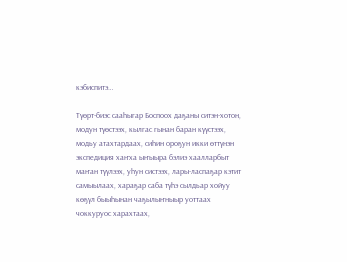кэбиспитэ…

Түөрт-биэс сааһыгар Боспоох даҕаны ситэн-хотон, модун түөстээх, кылгас гынан баран күүстээх, модьу атахтардаах, сиһин ороҕун икки өттүнэн экспедиция хаҥха ыҥыыра бэлиэ хаалларбыт маҥан түүлээх, уһун систээх, лары-ласпаҕар кэтит самыылаах, хараҕар саба түһэ сылдьар хойуу көҕүл быыһынан чаҕылыҥныыр уоттаах чоккуруос харахтаах,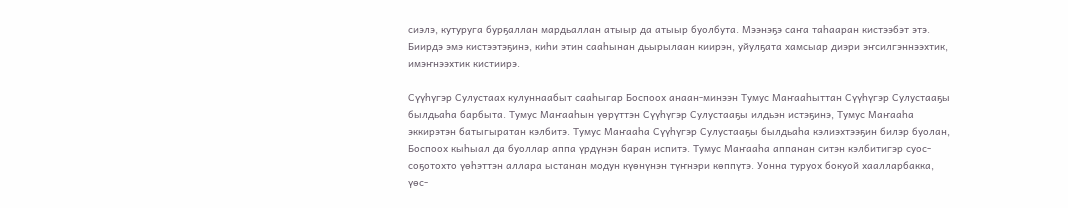сиэлэ, кутуруга бурҕаллан мардьаллан атыыр да атыыр буолбута. Мээнэҕэ саҥа таһааран кистээбэт этэ. Биирдэ эмэ кистээтэҕинэ, киһи этин сааһынан дьырылаан киирэн, уйулҕата хамсыар диэри эҥсилгэннээхтик, имэҥнээхтик кистиирэ.

Сүүһүгэр Сулустаах кулуннаабыт сааһыгар Боспоох анаан-минээн Тумус Маҥааһыттан Сүүһүгэр Сулустааҕы былдьаһа барбыта. Тумус Маҥааһын үөрүттэн Сүүһүгэр Сулустааҕы илдьэн истэҕинэ, Тумус Маҥааһа эккирэтэн батыгыратан кэлбитэ. Тумус Маҥааһа Сүүһүгэр Сулустааҕы былдьаһа кэлиэхтээҕин билэр буолан, Боспоох кыһыал да буоллар аппа үрдүнэн баран испитэ. Тумус Маҥааһа аппанан ситэн кэлбитигэр суос-соҕотохто үөһэттэн аллара ыстанан модун күөнүнэн түҥнэри көппүтэ. Уонна туруох бокуой хаалларбакка, үөс-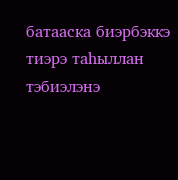батааска биэрбэккэ тиэрэ таһыллан тэбиэлэнэ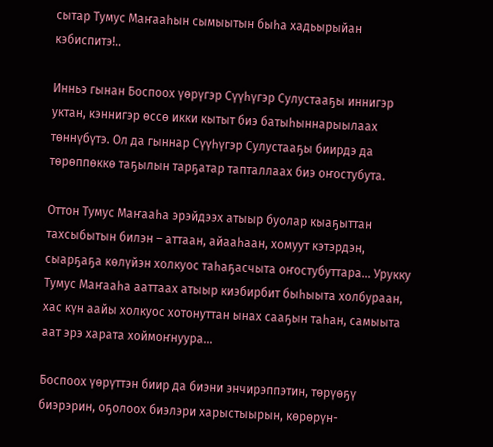сытар Тумус Маҥааһын сымыытын быһа хадьырыйан кэбиспитэ!..

Инньэ гынан Боспоох үөрүгэр Сүүһүгэр Сулустааҕы иннигэр уктан, кэннигэр өссө икки кытыт биэ батыһыннарыылаах төннүбүтэ. Ол да гыннар Сүүһүгэр Сулустааҕы биирдэ да төрөппөккө таҕылын тарҕатар тапталлаах биэ оҥостубута.

Оттон Тумус Маҥааһа эрэйдээх атыыр буолар кыаҕыттан тахсыбытын билэн – аттаан, айааһаан, хомуут кэтэрдэн, сыарҕаҕа көлүйэн холкуос таһаҕасчыта оҥостубуттара… Урукку Тумус Маҥааһа ааттаах атыыр киэбирбит быһыыта холбураан, хас күн аайы холкуос хотонуттан ынах сааҕын таһан, самыыта аат эрэ харата хоймоҥнуура…

Боспоох үөрүттэн биир да биэни энчирэппэтин, төрүөҕү биэрэрин, оҕолоох биэлэри харыстыырын, көрөрүн-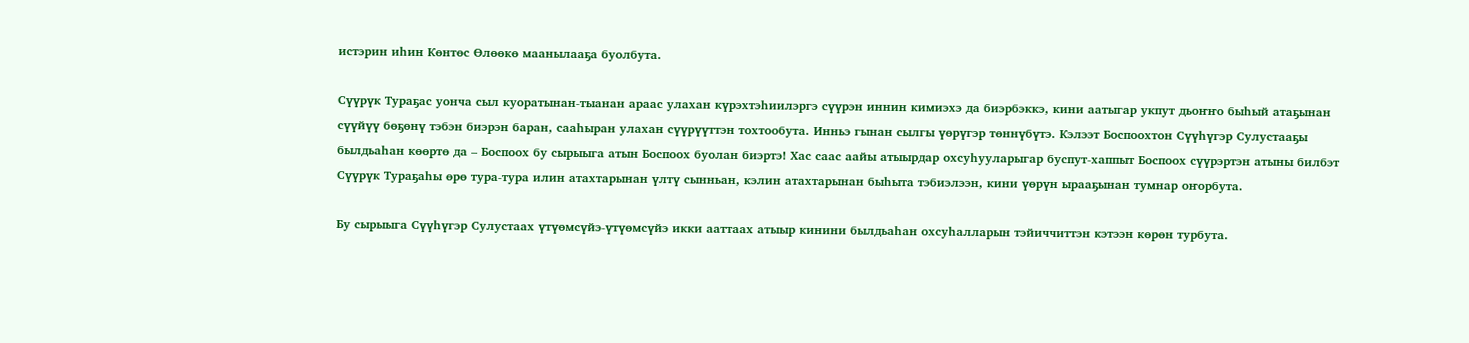истэрин иһин Көнтөс Өлөөкө маанылааҕа буолбута.

Сүүрүк Тураҕас уонча сыл куоратынан-тыанан араас улахан күрэхтэһиилэргэ сүүрэн иннин кимиэхэ да биэрбэккэ, кини аатыгар укпут дьоҥҥо быһый атаҕынан сүүйүү бөҕөнү тэбэн биэрэн баран, сааһыран улахан сүүрүүттэн тохтообута. Инньэ гынан сылгы үөрүгэр төннүбүтэ. Кэлээт Боспоохтон Сүүһүгэр Сулустааҕы былдьаһан көөртө да – Боспоох бу сырыыга атын Боспоох буолан биэртэ! Хас саас аайы атыырдар охсуһууларыгар буспут-хаппыт Боспоох сүүрэртэн атыны билбэт Сүүрүк Тураҕаһы өрө тура-тура илин атахтарынан үлтү сынньан, кэлин атахтарынан быһыта тэбиэлээн, кини үөрүн ырааҕынан тумнар оҥорбута.

Бу сырыыга Сүүһүгэр Сулустаах үтүөмсүйэ-үтүөмсүйэ икки ааттаах атыыр кинини былдьаһан охсуһалларын тэйиччиттэн кэтээн көрөн турбута.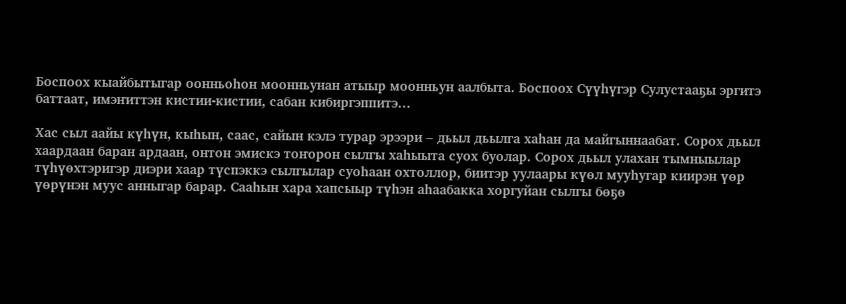Боспоох кыайбытыгар оонньоһон моонньунан атыыр моонньун аалбыта. Боспоох Сүүһүгэр Сулустааҕы эргитэ баттаат, имэҥиттэн кистии-кистии, сабан кибиргэппитэ…

Хас сыл аайы күһүн, кыһын, саас, сайын кэлэ турар эрээри – дьыл дьылга хаһан да майгыннаабат. Сорох дьыл хаардаан баран ардаан, онтон эмискэ тоҥорон сылгы хаһыыта суох буолар. Сорох дьыл улахан тымныылар түһүөхтэригэр диэри хаар түспэккэ сылгылар суоһаан охтоллор, биитэр уулаары күөл мууһугар киирэн үөр үөрүнэн муус анныгар барар. Сааһын хара хапсыыр түһэн аһаабакка хоргуйан сылгы бөҕө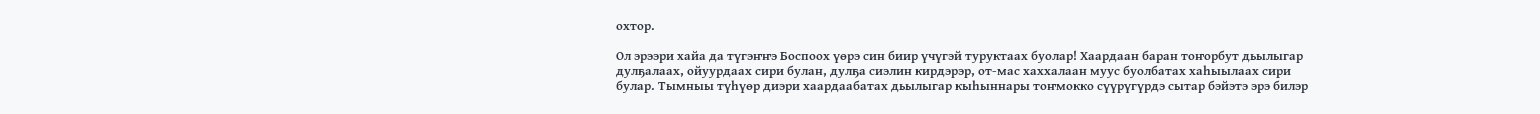охтор.

Ол эрээри хайа да түгэҥҥэ Боспоох үөрэ син биир үчүгэй туруктаах буолар! Хаардаан баран тоҥорбут дьылыгар дулҕалаах, ойуурдаах сири булан, дулҕа сиэлин кирдэрэр, от-мас хаххалаан муус буолбатах хаһыылаах сири булар. Тымныы түһүөр диэри хаардаабатах дьылыгар кыһыннары тоҥмокко сүүрүгүрдэ сытар бэйэтэ эрэ билэр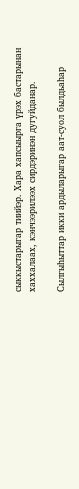сыккыстарыгар тиийэр. Хара хапсыырга үрэх бастарынан хаххалаах, кэнчээрилээх сирдэринэн дугуйданар.

Сылгыһыттар икки ардыларыгар аат-суол былдьаһар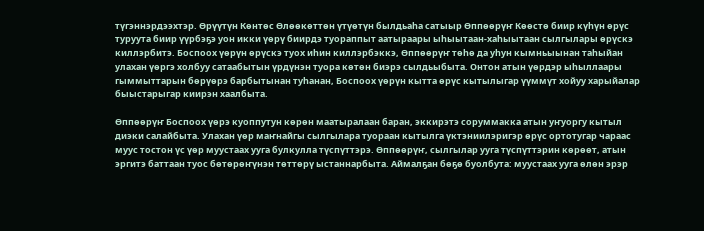түгэннэрдээхтэр. Өрүүтүн Көнтөс Өлөөкөттөн үтүөтүн былдьаһа сатыыр Өппөөрүҥ Көөстө биир күһүн өрүс туруута биир үүрбэҕэ уон икки үөрү биирдэ туораппыт аатыраары ыһыытаан-хаһыытаан сылгылары өрүскэ киллэрбитэ. Боспоох үөрүн өрүскэ туох иһин киллэрбэккэ, Өппөөрүҥ төһө да уһун кымньыынан таһыйан улахан үөргэ холбуу сатаабытын үрдүнэн туора көтөн биэрэ сылдьыбыта. Онтон атын үөрдэр ыһыллаары гыммыттарын бөрүөрэ барбытынан туһанан, Боспоох үөрүн кытта өрүс кытылыгар үүммүт хойуу харыйалар быыстарыгар киирэн хаалбыта.

Өппөөрүҥ Боспоох үөрэ куоппутун көрөн маатыралаан баран, эккирэтэ соруммакка атын уҥуоргу кытыл диэки салайбыта. Улахан үөр маҥнайгы сылгылара туораан кытылга үктэниилэригэр өрүс ортотугар чараас муус тостон үс үөр муустаах ууга булкулла түспүттэрэ. Өппөөрүҥ, сылгылар ууга түспүттэрин көрөөт, атын эргитэ баттаан туос бөтөрөҥүнэн төттөрү ыстаннарбыта. Аймалҕан бөҕө буолбута: муустаах ууга өлөн эрэр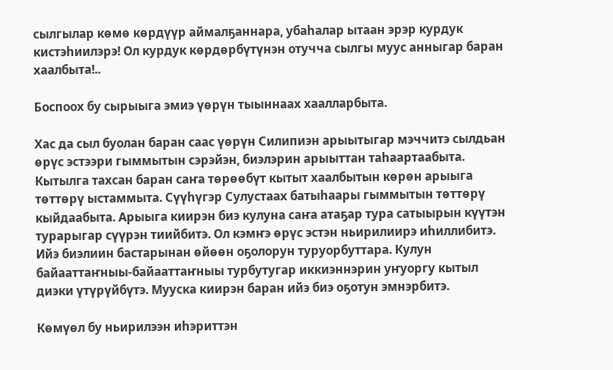сылгылар көмө көрдүүр аймалҕаннара, убаһалар ытаан эрэр курдук кистэһиилэрэ! Ол курдук көрдөрбүтүнэн отучча сылгы муус анныгар баран хаалбыта!..

Боспоох бу сырыыга эмиэ үөрүн тыыннаах хаалларбыта.

Хас да сыл буолан баран саас үөрүн Силипиэн арыытыгар мэччитэ сылдьан өрүс эстээри гыммытын сэрэйэн, биэлэрин арыыттан таһаартаабыта. Кытылга тахсан баран саҥа төрөөбүт кытыт хаалбытын көрөн арыыга төттөрү ыстаммыта. Сүүһүгэр Сулустаах батыһаары гыммытын төттөрү кыйдаабыта. Арыыга киирэн биэ кулуна саҥа атаҕар тура сатыырын күүтэн турарыгар сүүрэн тиийбитэ. Ол кэмҥэ өрүс эстэн ньирилиирэ иһиллибитэ. Ийэ биэлиин бастарынан өйөөн оҕолорун туруорбуттара. Кулун байааттаҥныы-байааттаҥныы турбутугар иккиэннэрин уҥуоргу кытыл диэки үтүрүйбүтэ. Мууска киирэн баран ийэ биэ оҕотун эмнэрбитэ.

Көмүөл бу ньирилээн иһэриттэн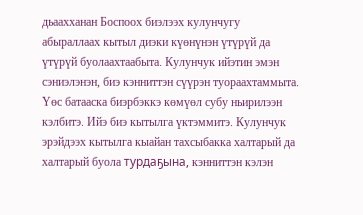дьаахханан Боспоох биэлээх кулунчугу абыраллаах кытыл диэки күөнүнэн үтүрүй да үтүрүй буолаахтаабыта. Кулунчук ийэтин эмэн сэниэлэнэн, биэ кэнниттэн сүүрэн туораахтаммыта. Үөс батааска биэрбэккэ көмүөл субу ньирилээн кэлбитэ. Ийэ биэ кытылга үктэммитэ. Кулунчук эрэйдээх кытылга кыайан тахсыбакка халтарый да халтарый буола турдаҕына, кэнниттэн кэлэн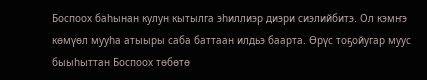Боспоох баһынан кулун кытылга эһиллиэр диэри сиэлийбитэ. Ол кэмҥэ көмүөл мууһа атыыры саба баттаан илдьэ баарта. Өрүс тоҕойугар муус быыһыттан Боспоох төбөтө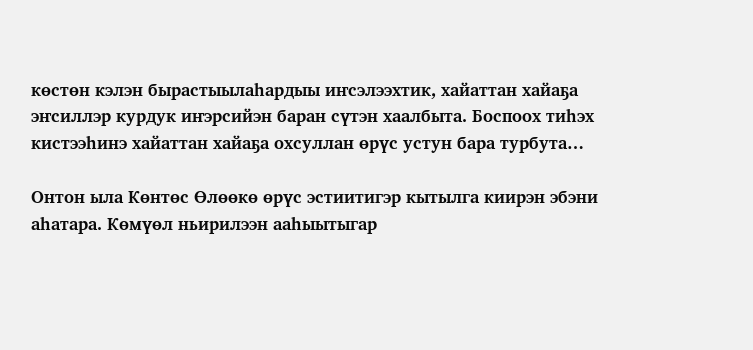көстөн кэлэн бырастыылаһардыы иҥсэлээхтик, хайаттан хайаҕа эҥсиллэр курдук иҥэрсийэн баран сүтэн хаалбыта. Боспоох тиһэх кистээһинэ хайаттан хайаҕа охсуллан өрүс устун бара турбута…

Онтон ыла Көнтөс Өлөөкө өрүс эстиитигэр кытылга киирэн эбэни аһатара. Көмүөл ньирилээн ааһыытыгар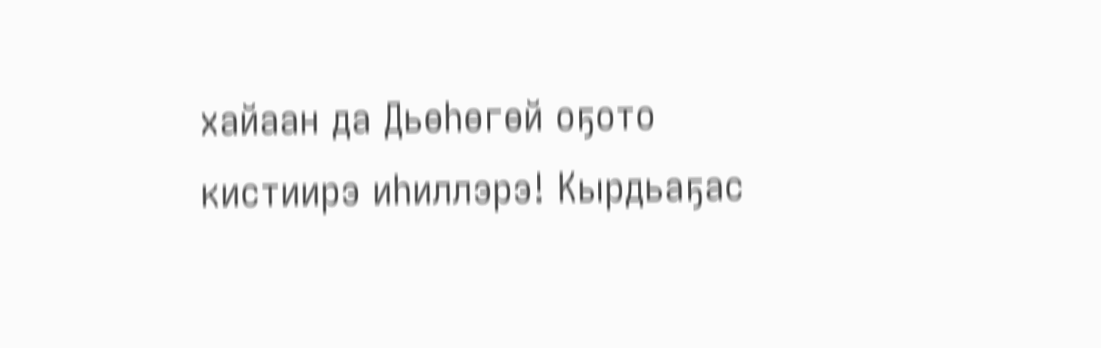хайаан да Дьөһөгөй оҕото кистиирэ иһиллэрэ! Кырдьаҕас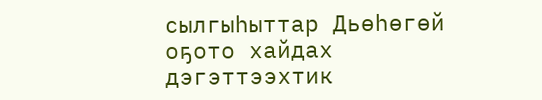сылгыһыттар Дьөһөгөй оҕото хайдах дэгэттээхтик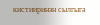кистииринэн сылгыга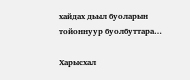хайдах дьыл буоларын тойоннуур буолбуттара…

Харысхал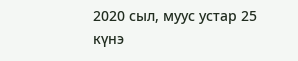2020 сыл, муус устар 25 күнэ